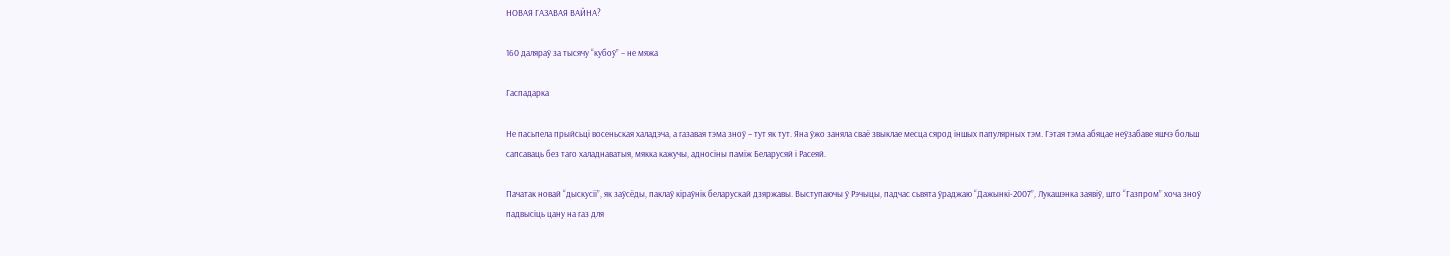НОВАЯ ГАЗАВАЯ ВАЙНА?

160 даляраў за тысячу “кубоў” – не мяжа

Гаспадарка

Не пасьпела прыйсьці восеньская халадэча, а газавая тэма зноў – тут як тут. Яна ўжо заняла сваё звыклае месца сярод іншых папулярных тэм. Гэтая тэма абяцае неўзабаве яшчэ больш сапсаваць без таго халаднаватыя, мякка кажучы, адносіны паміж Беларусяй і Расеяй.

Пачатак новай “дыскусіі”, як заўсёды, паклаў кіраўнік беларускай дзяржавы. Выступаючы ў Рэчыцы, падчас сьвята ўраджаю “Дажынкі-2007”, Лукашэнка заявіў, што “Газпром” хоча зноў падвысіць цану на газ для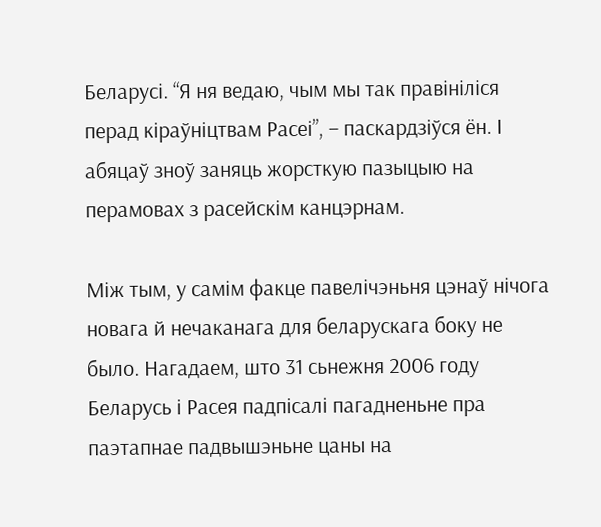Беларусі. “Я ня ведаю, чым мы так правініліся перад кіраўніцтвам Расеі”, – паскардзіўся ён. І абяцаў зноў заняць жорсткую пазыцыю на перамовах з расейскім канцэрнам.

Між тым, у самім факце павелічэньня цэнаў нічога новага й нечаканага для беларускага боку не было. Нагадаем, што 31 сьнежня 2006 году Беларусь і Расея падпісалі пагадненьне пра паэтапнае падвышэньне цаны на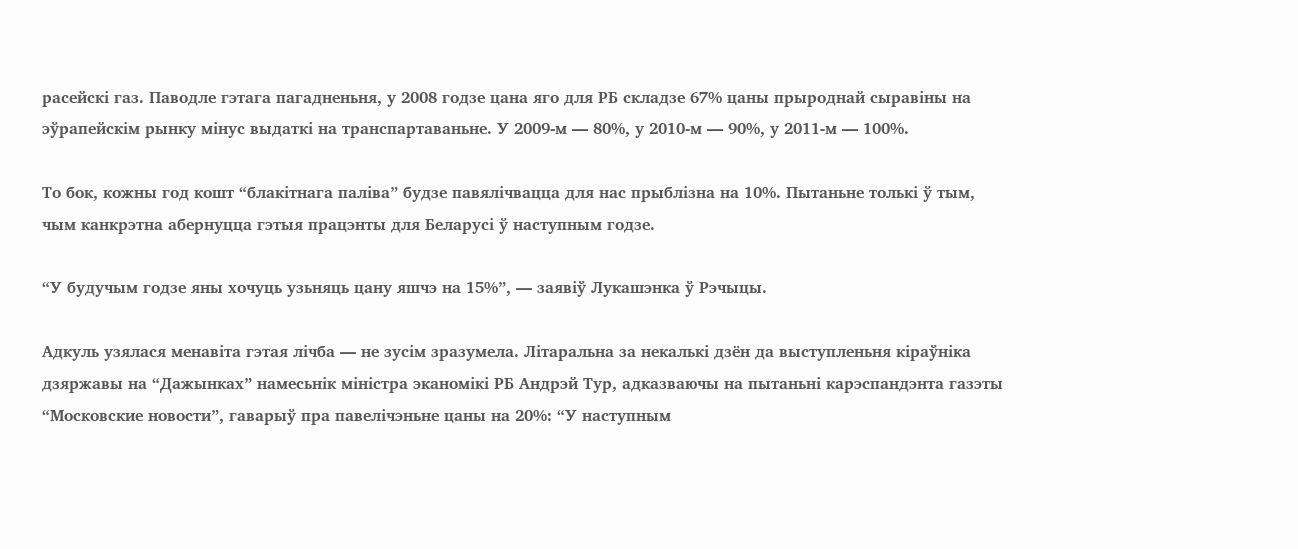расейскі газ. Паводле гэтага пагадненьня, у 2008 годзе цана яго для РБ складзе 67% цаны прыроднай сыравіны на эўрапейскім рынку мінус выдаткі на транспартаваньне. У 2009-м — 80%, у 2010-м — 90%, у 2011-м — 100%.

То бок, кожны год кошт “блакітнага паліва” будзе павялічвацца для нас прыблізна на 10%. Пытаньне толькі ў тым, чым канкрэтна абернуцца гэтыя працэнты для Беларусі ў наступным годзе.

“У будучым годзе яны хочуць узьняць цану яшчэ на 15%”, — заявіў Лукашэнка ў Рэчыцы.

Адкуль узялася менавіта гэтая лічба — не зусім зразумела. Літаральна за некалькі дзён да выступленьня кіраўніка дзяржавы на “Дажынках” намесьнік міністра эканомікі РБ Андрэй Тур, адказваючы на пытаньні карэспандэнта газэты “Московские новости”, гаварыў пра павелічэньне цаны на 20%: “У наступным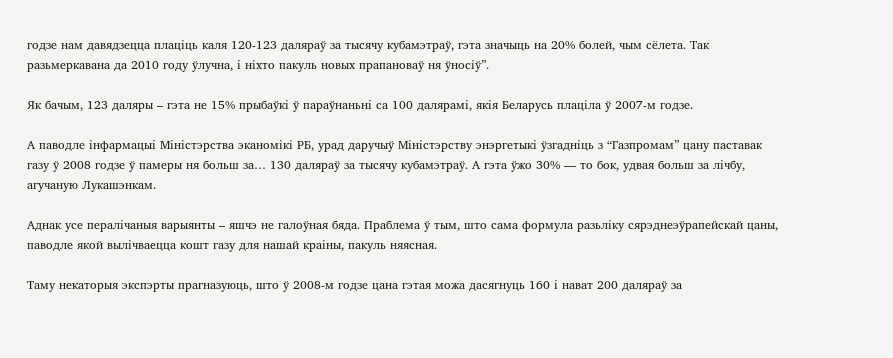годзе нам давядзецца плаціць каля 120-123 даляраў за тысячу кубамэтраў, гэта значыць на 20% болей, чым сёлета. Так разьмеркавана да 2010 году ўлучна, і ніхто пакуль новых прапановаў ня ўносіў”.

Як бачым, 123 даляры – гэта не 15% прыбаўкі ў параўнаньні са 100 далярамі, якія Беларусь плаціла ў 2007-м годзе.

А паводле інфармацыі Міністэрства эканомікі РБ, урад даручыў Міністэрству энэргетыкі ўзгадніць з “Газпромам” цану паставак газу ў 2008 годзе ў памеры ня больш за… 130 даляраў за тысячу кубамэтраў. А гэта ўжо 30% — то бок, удвая больш за лічбу, агучаную Лукашэнкам.

Аднак усе пералічаныя варыянты – яшчэ не галоўная бяда. Праблема ў тым, што сама формула разьліку сярэднеэўрапейскай цаны, паводле якой вылічваецца кошт газу для нашай краіны, пакуль няясная.

Таму некаторыя экспэрты прагназуюць, што ў 2008-м годзе цана гэтая можа дасягнуць 160 і нават 200 даляраў за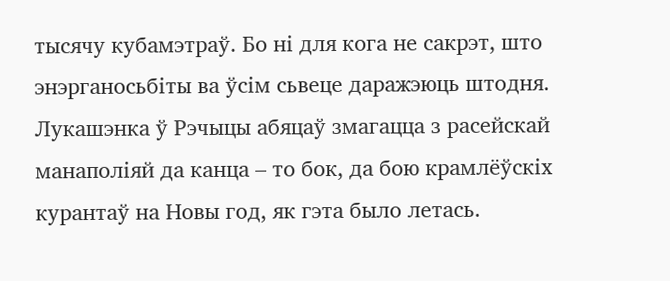тысячу кубамэтраў. Бо ні для кога не сакрэт, што энэрганосьбіты ва ўсім сьвеце даражэюць штодня. Лукашэнка ў Рэчыцы абяцаў змагацца з расейскай манаполіяй да канца – то бок, да бою крамлёўскіх курантаў на Новы год, як гэта было летась.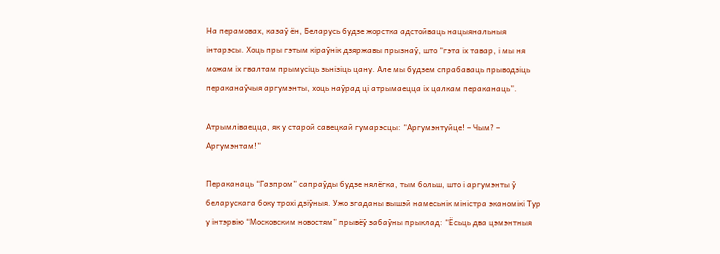На перамовах, казаў ён, Беларусь будзе жорстка адстойваць нацыянальныя інтарэсы. Хоць пры гэтым кіраўнік дзяржавы прызнаў, што “гэта іх тавар, і мы ня можам іх гвалтам прымусіць зьнізіць цану. Але мы будзем спрабаваць прыводзіць пераканаўчыя аргумэнты, хоць наўрад ці атрымаецца іх цалкам пераканаць”.

Атрымліваецца, як у старой савецкай гумарэсцы: “Аргумэнтуйце! – Чым? – Аргумэнтам!”

Пераканаць “Газпром” сапраўды будзе нялёгка, тым больш, што і аргумэнты ў беларускага боку трохі дзіўныя. Ужо згаданы вышэй намесьнік міністра эканомікі Тур у інтэрвію “Московским новостям” прывёў забаўны прыклад: “Ёсьць два цэмэнтныя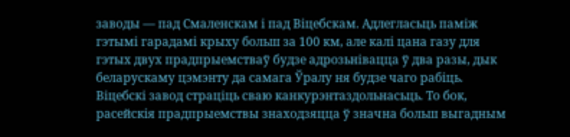заводы — пад Смаленскам і пад Віцебскам. Адлегласьць паміж гэтымі гарадамі крыху больш за 100 км, але калі цана газу для гэтых двух прадпрыемстваў будзе адрозьнівацца ў два разы, дык беларускаму цэмэнту да самага Ўралу ня будзе чаго рабіць. Віцебскі завод страціць сваю канкурэнтаздольнасьць. То бок, расейскія прадпрыемствы знаходзяцца ў значна больш выгадным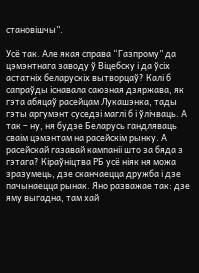становішчы”.

Усё так. Але якая справа “Газпрому” да цэмэнтнага заводу ў Віцебску і да ўсіх астатніх беларускіх вытворцаў? Калі б сапраўды існавала саюзная дзяржава, як гэта абяцаў расейцам Лукашэнка, тады гэты аргумэнт суседзі маглі б і ўлічваць. А так – ну, ня будзе Беларусь гандляваць сваім цэмэнтам на расейскім рынку. А расейскай газавай кампаніі што за бяда з гэтага? Кіраўніцтва РБ усё ніяк ня можа зразумець, дзе сканчаецца дружба і дзе пачынаецца рынак. Яно разважае так: дзе яму выгадна, там хай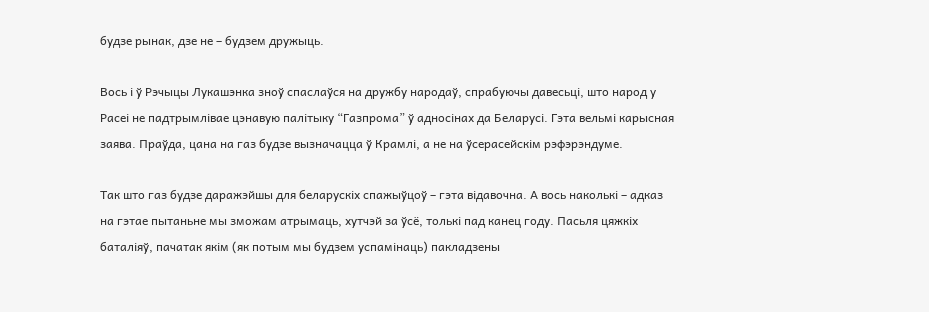будзе рынак, дзе не – будзем дружыць.

Вось і ў Рэчыцы Лукашэнка зноў спаслаўся на дружбу народаў, спрабуючы давесьці, што народ у Расеі не падтрымлівае цэнавую палітыку “Газпрома” ў адносінах да Беларусі. Гэта вельмі карысная заява. Праўда, цана на газ будзе вызначацца ў Крамлі, а не на ўсерасейскім рэфэрэндуме.

Так што газ будзе даражэйшы для беларускіх спажыўцоў – гэта відавочна. А вось наколькі – адказ на гэтае пытаньне мы зможам атрымаць, хутчэй за ўсё, толькі пад канец году. Пасьля цяжкіх баталіяў, пачатак якім (як потым мы будзем успамінаць) пакладзены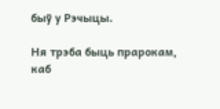быў у Рэчыцы.

Ня трэба быць прарокам, каб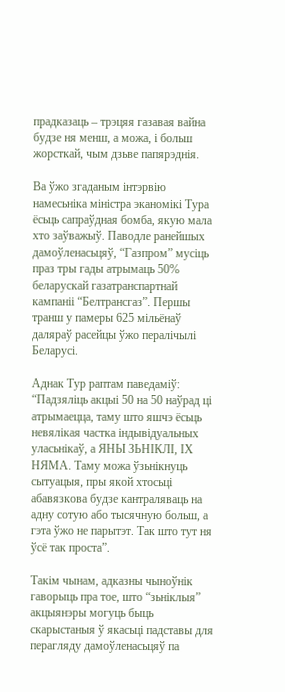прадказаць – трэцяя газавая вайна будзе ня менш, а можа, і больш жорсткай, чым дзьве папярэднія.

Ва ўжо згаданым інтэрвію намесьніка міністра эканомікі Тура ёсьць сапраўдная бомба, якую мала хто заўважыў. Паводле ранейшых дамоўленасьцяў, “Газпром” мусіць праз тры гады атрымаць 50% беларускай газатранспартнай кампаніі “Белтрансгаз”. Першы транш у памеры 625 мільёнаў даляраў расейцы ўжо пералічылі Беларусі.

Аднак Тур раптам паведаміў: “Падзяліць акцыі 50 на 50 наўрад ці атрымаецца, таму што яшчэ ёсьць невялікая частка індывідуальных уласьнікаў, а ЯНЫ ЗЬНІКЛІ, ІХ НЯМА. Таму можа ўзьнікнуць сытуацыя, пры якой хтосьці абавязкова будзе кантраляваць на адну сотую або тысячную больш, а гэта ўжо не парытэт. Так што тут ня ўсё так проста”.

Такім чынам, адказны чыноўнік гаворыць пра тое, што “зьніклыя” акцыянэры могуць быць скарыстаныя ў якасьці падставы для перагляду дамоўленасьцяў па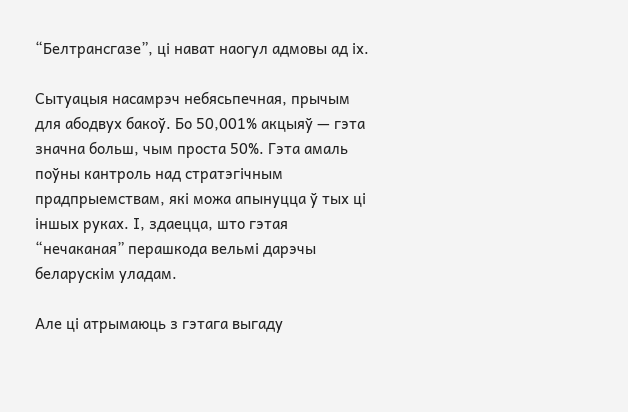“Белтрансгазе”, ці нават наогул адмовы ад іх.

Сытуацыя насамрэч небясьпечная, прычым для абодвух бакоў. Бо 50,001% акцыяў — гэта значна больш, чым проста 50%. Гэта амаль поўны кантроль над стратэгічным прадпрыемствам, які можа апынуцца ў тых ці іншых руках. І, здаецца, што гэтая “нечаканая” перашкода вельмі дарэчы беларускім уладам.

Але ці атрымаюць з гэтага выгаду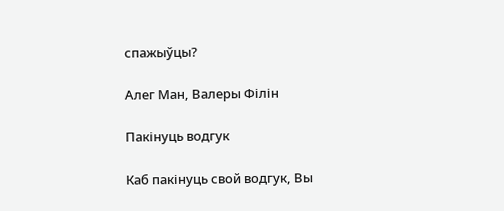спажыўцы?

Алег Ман, Валеры Філін

Пакінуць водгук

Каб пакінуць свой водгук, Вы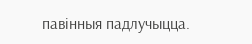павінныя падлучыцца.